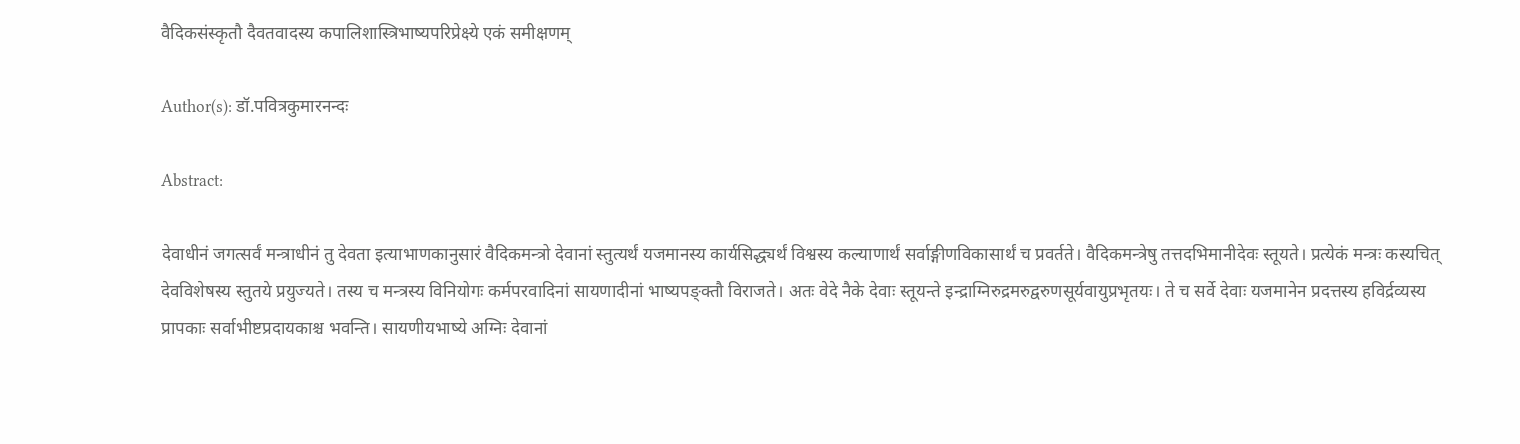वैदिकसंस्कृतौ दैवतवादस्य कपालिशास्त्रिभाष्यपरिप्रेक्ष्ये एकं समीक्षणम्

Author(s): डॉ.पवित्रकुमारनन्दः

Abstract:

देवाधीनं जगत्सर्वं मन्त्राधीनं तु देवता इत्याभाणकानुसारं वैदिकमन्त्रो देवानां स्तुत्यर्थं यजमानस्य कार्यसिद्ध्यर्थं विश्वस्य कल्याणार्थं सर्वाङ्गीणविकासार्थं च प्रवर्तते। वैदिकमन्त्रेषु तत्तदभिमानीदेवः स्तूयते। प्रत्येकं मन्त्रः कस्यचित् देवविशेषस्य स्तुतये प्रयुज्यते। तस्य च मन्त्रस्य विनियोगः कर्मपरवादिनां सायणादीनां भाष्यपङ्क्तौ विराजते। अतः वेदे नैके देवाः स्तूयन्ते इन्द्राग्निरुद्रमरुद्वरुणसूर्यवायुप्रभृतयः। ते च सर्वे देवाः यजमानेन प्रदत्तस्य हविर्द्रव्यस्य प्रापकाः सर्वाभीष्टप्रदायकाश्च भवन्ति। सायणीयभाष्ये अग्निः देवानां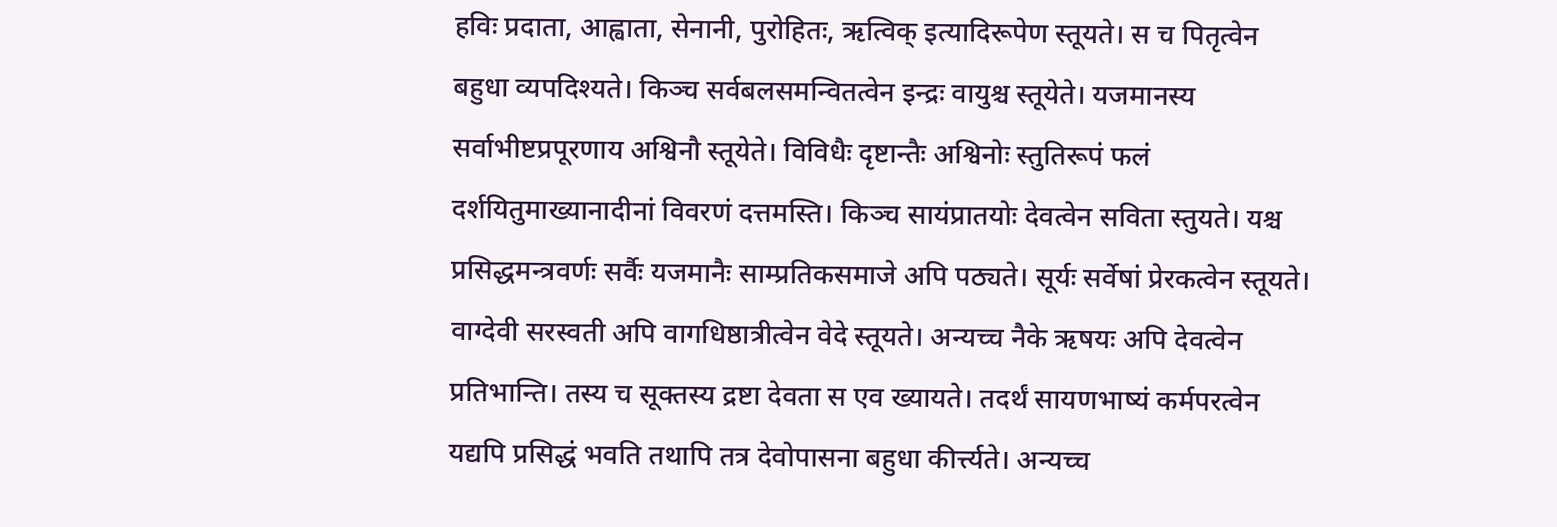हविः प्रदाता, आह्वाता, सेनानी, पुरोहितः, ऋत्विक् इत्यादिरूपेण स्तूयते। स च पितृत्वेन बहुधा व्यपदिश्यते। किञ्च सर्वबलसमन्वितत्वेन इन्द्रः वायुश्च स्तूयेते। यजमानस्य सर्वाभीष्टप्रपूरणाय अश्विनौ स्तूयेते। विविधैः दृष्टान्तैः अश्विनोः स्तुतिरूपं फलं दर्शयितुमाख्यानादीनां विवरणं दत्तमस्ति। किञ्च सायंप्रातयोः देवत्वेन सविता स्तुयते। यश्च प्रसिद्धमन्त्रवर्णः सर्वैः यजमानैः साम्प्रतिकसमाजे अपि पठ्यते। सूर्यः सर्वेषां प्रेरकत्वेन स्तूयते। वाग्देवी सरस्वती अपि वागधिष्ठात्रीत्वेन वेदे स्तूयते। अन्यच्च नैके ऋषयः अपि देवत्वेन प्रतिभान्ति। तस्य च सूक्तस्य द्रष्टा देवता स एव ख्यायते। तदर्थं सायणभाष्यं कर्मपरत्वेन यद्यपि प्रसिद्धं भवति तथापि तत्र देवोपासना बहुधा कीर्त्त्यते। अन्यच्च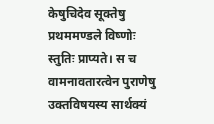केषुचिदेव सूक्तेषु प्रथममण्डले विष्णोः स्तुतिः प्राप्यते। स च वामनावतारत्वेन पुराणेषु उक्तविषयस्य सार्थक्यं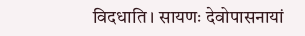विदधाति। सायणः देवोपासनायां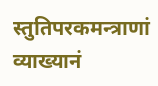स्तुतिपरकमन्त्राणां व्याख्यानं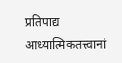प्रतिपाद्य आध्यात्मिकतत्त्वानां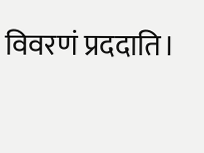विवरणं प्रददाति।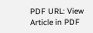PDF URL: View Article in PDF